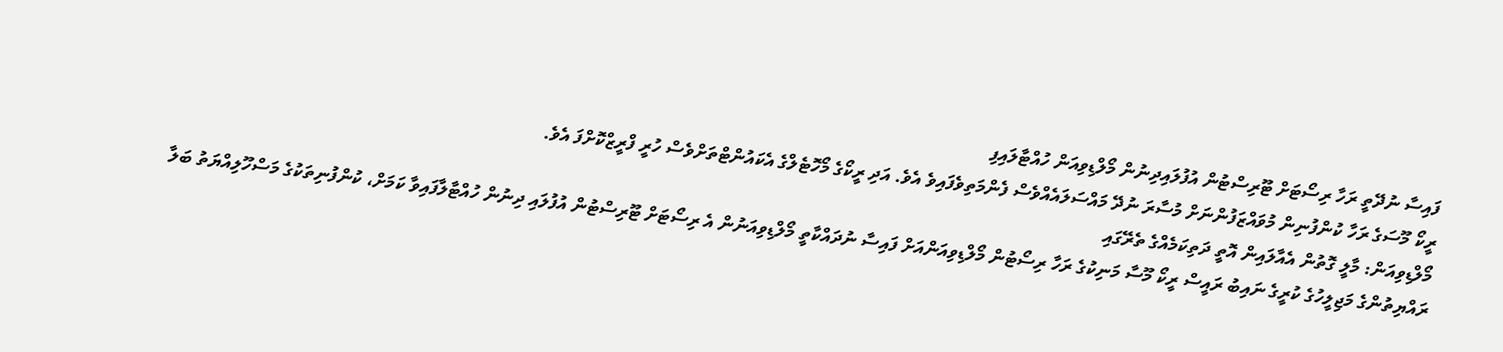ފައިސާ ނުދޭތީ ރަހާ ރިސޯޓަށް ޓޫރިސްޓުން އުފުލައިދިނުން މޯލްޑިވިއަން ހުއްޓާލައިފި
ރީކޯ މޫސަގެ ރަހާ ކުންފުނިން މުވައްޒަފުންނަށް މުސާރަ ނުދޭ މައްސަލައެއްވެސް ފެންމަތިވެފައިވެ އެވެ. އަދި ރީކޯގެ މޯހޮޓެލްގެ އެކައުންޓްތަށްވެސް ހުރީ ފްރީޒްކޮށްފަ އެވެ.
މޯލްޑިވިއަން: މާލީ ގޮތުން އެއާލައިން އޮތީ ދަތިކަމެއްގެ ތެރޭގައި
ރައްޔިތުންގެ މަޖިލީހުގެ ކުރީގެ ނައިބު ރައީސް ރީކޯ މޫސާ މަނިކުގެ ރަހާ ރިސޯޓުން މޯލްޑިވިއަންއަށް ފައިސާ ނުދައްކާތީ މޯލްޑިވިއަނުން އެ ރިސޯޓަށް ޓޫރިސްޓުން އުފުލައި ދިނުން ހުއްޓާލާފައިވާ ކަމަށް، ކުންފުނިތަކުގެ މަސްހޫލިއްޔަތު ބަލާ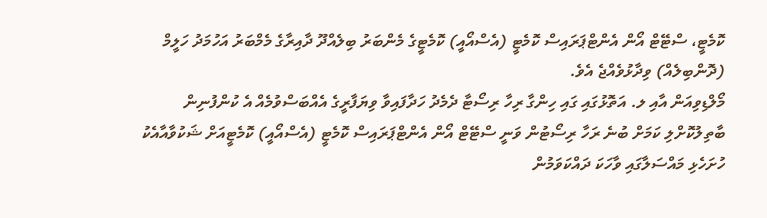ކޮމެޓީ، ސްޓޭޓް އޯން އެންޓްޕަރައިސް ކޮމެޓީ (އެސްއޯއީ) ކޮމެޓީގެ މެންބަރު ބިލެއްދޫ ދާއިރާގެ މެމްބަރު އަހުމަދު ހަލީމް (ދޮންބިލެއް) ވިދާޅުވެއްޖެ އެވެ.
މޯލްޑިވިއަން އާއި ލ. އަތޮޅުގައި ގައި ހިންގާ ރިހާ ރިސޯޓާ ދެމެދު ހަދާފައިވާ ވިޔަފާރީގެ އެއްބަސްވުމެއް އެ ކުންފުނިން ބާތިލުކޮށްލި ކަމަށް ބުނެ ރަހާ ރިސޯޓުން ވަނީ ސްޓޭޓް އޯން އެންޓްޕަރައިސް ކޮމެޓީ (އެސްއޯއީ) ކޮމެޓީއަށް ޝަކުވާއާއެކު ހުށަހެޅި މައްސަލާގައި ވާހަކަ ދައްކަވަމުން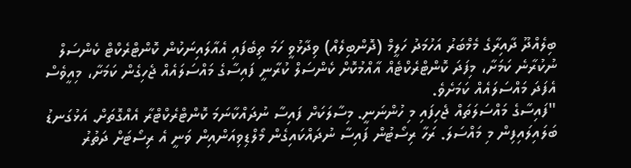ބިލެއްދޫ ދާއިރާގެ މެމްބަރު އަހުމަދު ހަލީމް (ދޮންބިލެއް) ވިދާޅުވީ ހަމަ ތިބެފައި އެއާލައިނަކުން ކޮންޓްރެކްޓް ކެންސަލް ނުކުރާނެ ކަމަށާ، މިފަދަ ކޮންޓްރެކްޓެއް އާއްމުކޮށް ކެންސަލް ކުރާނީ ފައިސާގެ މައްސަލައެއް ޖެހިގެން ކަމަށާ، މިއީވެސް އެފަދަ މައްސަލައެއް ކަމަށެވެ.
"ފައިސާގެ މައްސަލަތައް ޖެހިފައި މި ހުންނަނީ. މިސާލަކަށް ފައިސާ ނުދައްކާނަމަ ކޮންޓްރެކްޓްރާ އެއްގޮތަށް. އަޅުގަނޑު ބަލައިލައިފިން މި މައްސަލަ. ރަހާ ރިސޯޓުން ފައިސާ ނުދައްކައިގެން މޯލްޑިވިއަންއިން ވަނީ އެ ރިސޯޓަށް ދަތުރު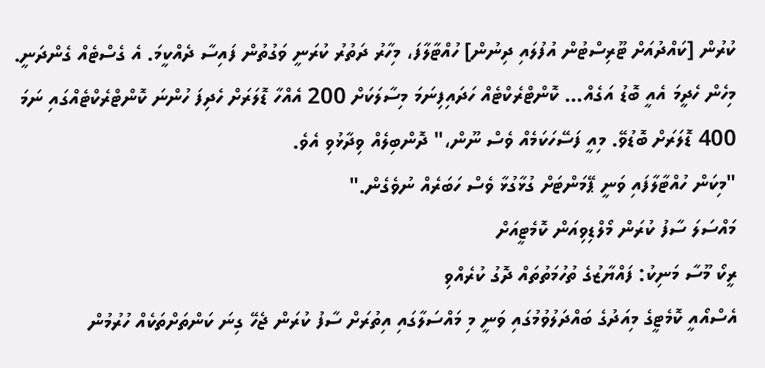ކުރުން [ކައްދުއަށް ޓޫރިސްޓުން އުފުލައި ދިނުން] ހުއްޓާލާފަ، މިހާރު ދަތުރު ކުރަނީ ވަގުތުން ފައިސާ ދެއްކީމަ. އެ ގެސްޓެއް ގެންދަނީ. މިހެން ހެދީމަ އެއީ ބޮޑު އަގެއް... ކޮންޓްރެކްޓެއް ހަދައިފިނަމަ މިސާލަކަށް 200 އެއްހާ ޑޮލަރަށް ހެދިފަ ހުންނަ ކޮންޓްރެކްޓެއްގައި ނަމަ 400 ޑޮލަރަށް ބޮޑުވޭ. މިއީ ފަސޭހަކަމެއް ވެސް ނޫން،" ދޮންބިލެއް ވިދާޅުވި އެވެ.
"މިކަން ހުއްޓާލާފައި ވަނީ ޕޭމަންޓަށް ގުޅާގުޅާ ވެސް ހަބަރެއް ނުވެގެން."
މައްސަލަ ސާފު ކުރަން މޯލްޑިވިއަން ކޮމެޓީއަށް
ރީކޯ މޫސާ މަނިކު: ފައްޔާޒުގެ ތުހުމަތުތައް ދޮގު ކުރެއްވި
އެސްއޯއީ ކޮމެޓީގެ މިއަދުގެ ބައްދަލުވުމުގައި ވަނީ މި މައްސަލާގައި އިތުރަށް ސާފު ކުރަން ޖެހޭ ގިނަ ކަންތަށްތަކެއް ހުރުމުން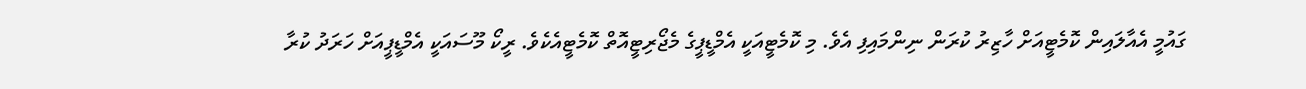ގައުމީ އެއާލައިން ކޮމެޓީއަށް ހާޒިރު ކުރަން ނިންމައިފި އެވެ. މި ކޮމެޓީއަކީ އެމްޑީޕީގެ މެޖޯރިޓީއޮތް ކޮމެޓީއެކެވެ. ރީކޯ މޫސައަކީ އެމްޑީޕީއަށް ހަރަދު ކުރާ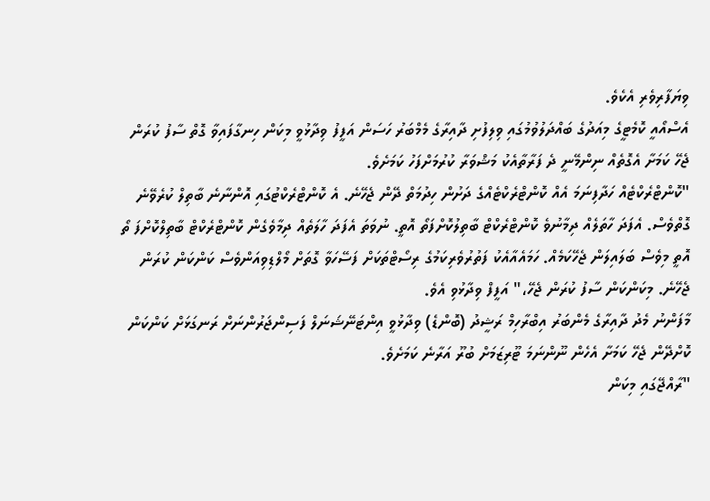ވިޔަފާރިވެރި އެކެވެ.
އެސްއޯއީ ކޮމެޓީގެ މިއަދުގެ ބައްދަލުވުމުގައި ވިލިފުށި ދާއިރާގެ މެމްބަރު ހަސަން އަފީފު ވިދާޅުވީ މިކަން ހިނގާފައިވާ ގޮތް ސާފު ކުރަން ޖެހޭ ކަމަށާ އެގޮތެއް ނިންމޭނީ ދެ ފަރާތާއެކު މަޝްވަރާ ކުރުމަށްފަހު ކަމަށެވެ.
"ކޮންޓްރެކްޓެއް ހަދާފިނަމަ އެއް ކޮންޓްރެކްޓެއްގެ ދަށުން ހިދުމަތް ދޭން ޖެހޭނެ. އެ ކޮންޓްރެކްޓުގައި އޮންނާނެ ބާތިލް ކުރެވޭނެ ގޮތްވެސް. އެފަދަ ހާތަލެއް ދިމާނުވެ ކޮންޓްރެކްޓް ބާތިލުކޮށްފަތޯ އޮތީ. ނުވަތަ އެފަދަ ހާލަތެއް ދިމާވެގެން ކޮންޓްރެކްޓް ބާތިލްކޮށްފަ ތޯ އޮތީ މިވެސް ބަލައިލަން ޖެހޭކަމެއް. ހަމައެއާއެކު ފަތުރުވެރިކަމުގެ ރިސޯޓްތަކަށް ފަސޭހަވާ ގޮތަށް މޯލްޑިވިއަންވެސް ކަންކަން ކުރަން ޖެހޭނެ. މިކަންކަން ސާފު ކުރަން ޖެހޭ،" އަފީފް ވިދާޅުވި އެވެ.
މާފަންނު މެދު ދާއިރާގެ މެންބަރު އިބްރާހިމް ރަޝީދު (ބޮންޑެ) ވިދާޅުވީ އިންޓަނޭޝަނަލް ފަސިންޖަރުންނަށް ރަނގަޅަށް ކަންކަން ކޮށްދޭން ޖެހޭ ކަމަށާ އެހެން ނޫންނަމަ ޓޫރިޒަމަށް ބުރޫ އަރާނެ ކަމަށެވެ.
"ރާއްޖޭގައި މިކަން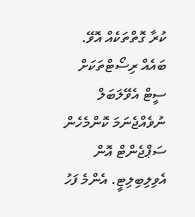ކުރާ ގޮތްތަކެއް އޮވޭ. ބައެއް ރިސޯޓްތަކަށް ސީޓް އެވޭލަބަލް ނުވެއްޖެނަމަ ކޮންމެހެން ސަޕްޖެންޓް އޮން އެވިލިބިލިޓީ. އެންމެ ފަހު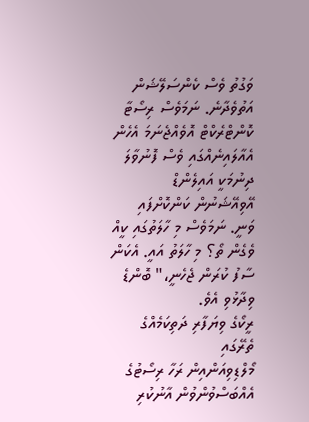ވަގުތު ވެސް ކެންސަލޭޝަން އަތުވެދާނެ. ނަމަވެސް ރިސޯޓާ ކޮންޓްރެކްޓް އޮވެއްޖެނަމަ އެހެން އެއާލައިނެއްގައި ވެސް ފޮނުވާލަ ދިނުމަކީ އައިލެންޑް އޭވިއޭޝަނުން ކަންކޮށްފައި ވަނީ. ނަމަވެސް މި ހާލަތުގައި ކީއް ވެގެން ތޯ؟ މި ހާލަތު އައީ. އެކަން ސާފު ކުރަން ޖެހެނީ،" ބޮންޑެ ވިދާޅުވި އެވެ.
ރީކޯގެ ވިޔަފާރި ދަތިކަމެއްގެ ތެރޭގައި
މޯލްޑިވިއަންއިން ރަހާ ރިސޯޓުގެ އެއްބަސްވުންވުން އާނުކުރި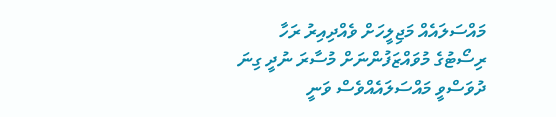މައްސަލައެއް މަޖިލީހަށް ވެއްދިއިރު ރަހާ ރިސޯޓުގެ މުވައްޒަފުންނަށް މުސާރަ ނުދީ ގިނަ ދުވަސްވީ މައްސަލައެއްވެސް ވަނީ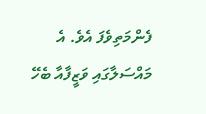ފެންމަތިވެފަ އެވެ. އެ މައްސަލާގައި ވަޒީފާއާ ބެހޭ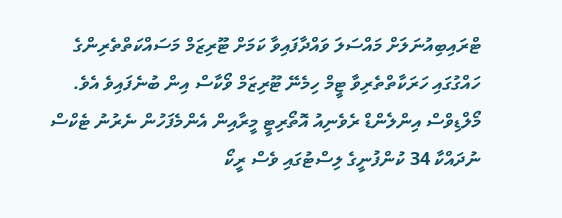ޓްރައިބިއުނަލަށް މައްސަލަ ވައްދާފައިވާ ކަމަށް ޓޫރިޒަމް މަސައްކަތްތެރިންގެ ހައްގުގައި ހަރަކާތްތެރިވާ ޓީމް ހިމެނޭ ޓޫރިޒަމް ވޯކާސް އިން ބުނެފައިވެ އެވެ. މޯލްޑިވްސް އިންލެންޑް ރެވެނިއު އޮތޯރިޓީ މީރާއިން އެންމެފަހުން ނެރުނު ޓެކްސް ނުދައްކާ 34 ކުންފުނީގެ ލިސްޓުގައި ވެސް ރީކޯ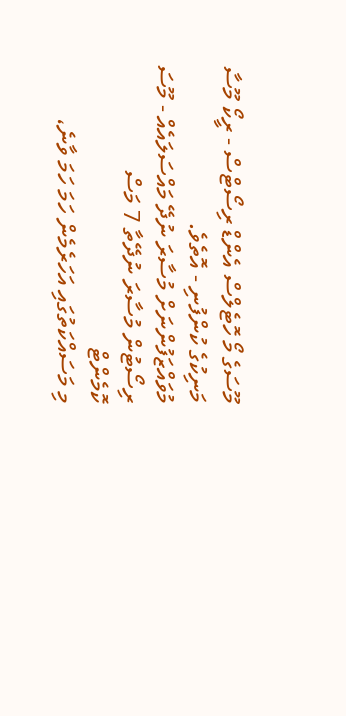މޫސަގެ މޯ ހޮޓެލްސް އެންޑް ރިސޯޓްސް - ރީކޯ މޫސާ މަނިކުގެ ކުންފުނި - އޮތެވެ.
މުވައްޒަފުންނަށް މުސާރަ ނުދޭ މައްސަލައެއް - މޫސަ ރިސޯޓުން މުސާރަ ނުދޭތާ 7 މަސް
ކޮމެންޓް
މި މަސައްކަތުގައި އަހަރެމެން ހަމަ ހަމަ ވާނެ،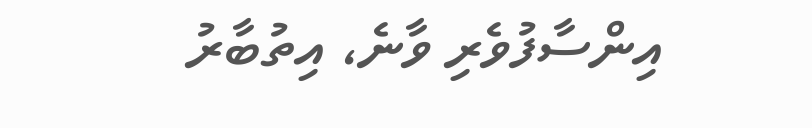އިންސާފުވެރި ވާނެ، އިތުބާރު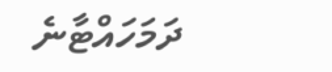ދަމަހައްޓާނެ